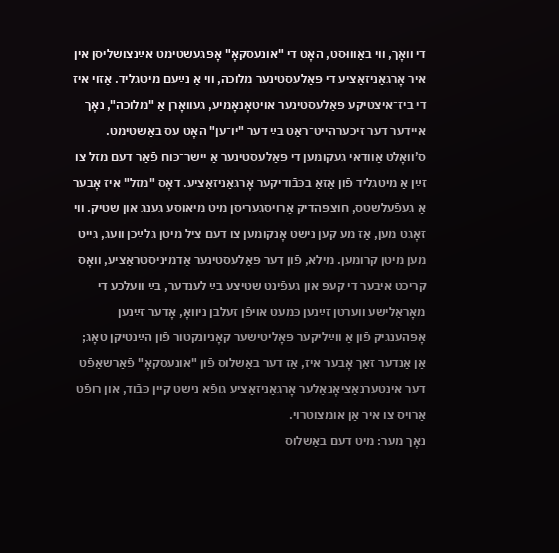די וואָך, ווי באַוווּסט, האָט די "אונעסקאָ" אָפּגעשטימט אײַנצושליסן אין איר אָרגאַניזאַציע די פּאַלעסטינער מלוכה, ווי אַ נײַעם מיטגליד. אַזוי איז די ביז־איצטיקע פּאַלעסטינער אויטאָנאָמיע, געוואָרן אַ "מלוכה", נאָך איידער דער זיכערהייט־ראַט בײַ דער "יו־ען" האָט עס באַשטימט.
ס’וואָלט אַוודאי געקומען די פּאַלעסטינער אַ יישר־כּוח פֿאַר דעם מזל צו זײַן אַ מיטגליד פֿון אַזאַ בכּבֿודיקער אָרגאַניזאַציע. דאָס "מזל" איז אָבער אַ געפֿעלשטס, חוצפּהדיק אַרויסגעריסן מיט מיאוסע גענג און שטיק. ווי זאָגט מען, אַז מע קען נישט אָנקומען צו דעם ציל מיטן גלײַכן וועג, גייט מען מיטן קרומען. מילא, פֿון דער פּאַלעסטינער אַדמיניסטראַציע, וואָס קריכט איבער די קעפּ און געפֿינט שטיצע בײַ לענדער, בײַ וועלכע די מאָראַלישע ווערטן זײַנען כּמעט אויפֿן זעלבן ניוואָ, אָדער זײַנען אָפּהענגיק פֿון אַ ווײַליקער פּאָליטישער קאָניונקטור פֿון הײַנטיקן טאָג; אַן אַנדער זאַך אָבער איז, אַז דער באַשלוס פֿון "אונעסקאָ" פֿאַרשאַפֿט דער אינטערנאַציאָנאַלער אָרגאַניזאַציע גופֿא נישט קיין כּבֿוד, און רופֿט אַרויס צו איר אַן אומצוטרוי.
נאָך מער: מיט דעם באַשלוס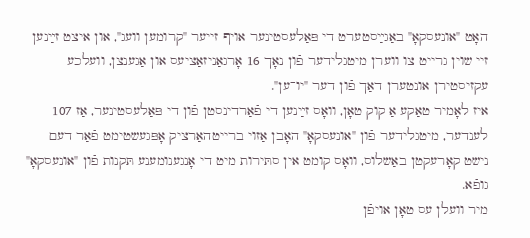האָט "אונעסקאָ" באַגײַסטערט די פּאַלעסטינער אויף זייער "קרומען וועג", און איצט זײַנען זיי שוין גרייט צו ווערן מיטגלידער פֿון נאָך 16 אָרגאַניזאַציעס און אַגענצן, וועלכע עקזיסטירן אונטערן דאַך פֿון דער "יו־ען".
איז לאָמיר טאַקע אַ קוק טאָן, וואָס זײַנען די פֿאַרדינסטן פֿון די פּאַלעסטינער, אַז 107 לענדער, מיטגלידער פֿון "אונעסקאָ" האָבן אַזוי ברייטהאַרציק אָפּגעשטימט פֿאַר דעם נישט קאָרעקטן באַשלוס, וואָס קומט אין סתּירות מיט די אָנגענומענע תּקנות פֿון "אונעסקאָ" גופֿא.
מיר וועלן עס טאָן אויפֿן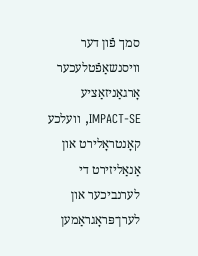סמך פֿון דער וויסנשאַפֿטלעכער אָרגאַניזאַציע IMPACT-SE, וועלכע קאָנטראָלירט און אַנאַליזירט די לערנביכער און לערן־פּראָגראַמען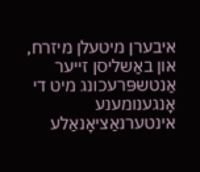איבערן מיטעלן מיזרח, און באַשליסן זייער אַנטשפּרעכונג מיט די אָנגענומענע אינטערנאַציאָנאַלע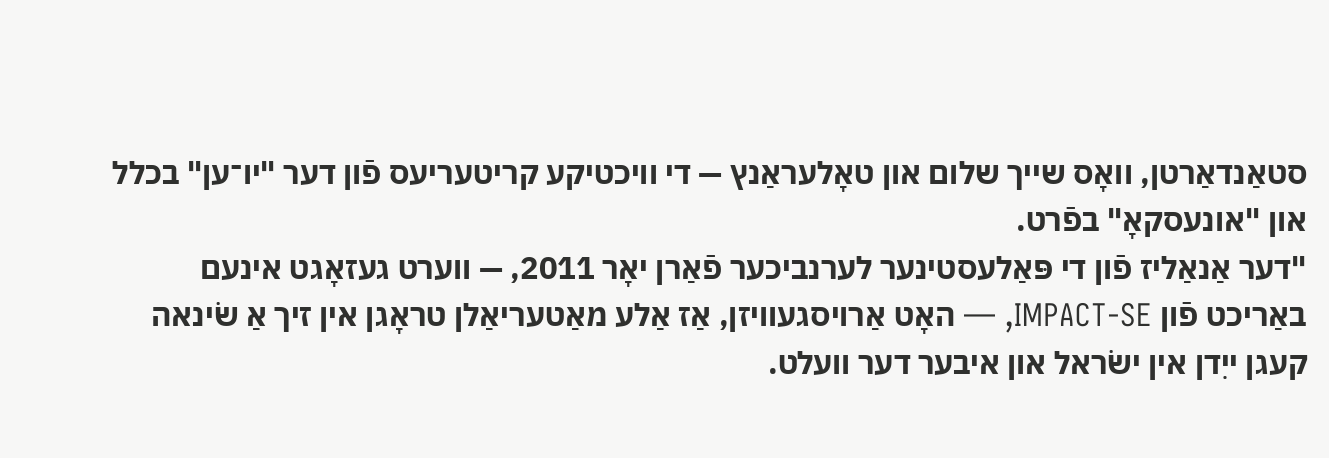סטאַנדאַרטן, וואָס שייך שלום און טאָלעראַנץ — די וויכטיקע קריטעריעס פֿון דער "יו־ען" בכלל און "אונעסקאָ" בפֿרט.
"דער אַנאַליז פֿון די פּאַלעסטינער לערנביכער פֿאַרן יאָר 2011, — ווערט געזאָגט אינעם באַריכט פֿון IMPACT-SE, — האָט אַרויסגעוויזן, אַז אַלע מאַטעריאַלן טראָגן אין זיך אַ שׂינאה קעגן ייִדן אין ישׂראל און איבער דער וועלט.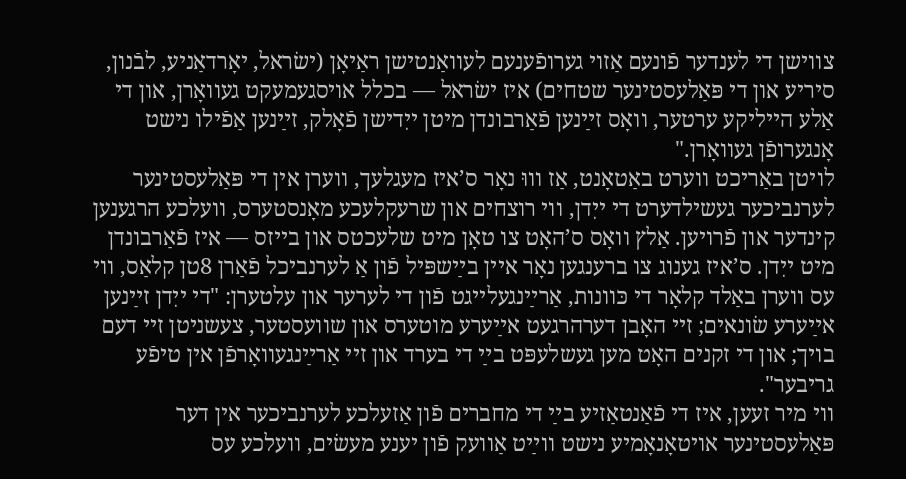צווישן די לענדער פֿונעם אַזוי גערופֿענעם לעוואַנטישן ראַיאָן (ישׂראל, יאָרדאַניע, לבֿנון, סיריע און די פּאַלעסטינער שטחים) איז ישׂראל — בכלל אויסגעמעקט געוואָרן, און די אַלע הייליקע ערטער, וואָס זײַנען פֿאַרבונדן מיטן ייִדישן פֿאָלק, זײַנען אַפֿילו נישט אָנגערופֿן געוואָרן."
לויטן באַריכט ווערט באַטאָנט, אַז וווּ נאָר ס’איז מעגלעך, ווערן אין די פּאַלעסטינער לערנביכער געשילדערט די ייִדן, ווי רוצחים און שרעקלעכע מאָנסטערס, וועלכע הרגענען קינדער און פֿרויען. אַלץ וואָס ס’האָט צו טאָן מיט שלעכטס און בייזס — איז פֿאַרבונדן מיט ייִדן. ס’איז גענוג צו ברענגען נאָר איין בײַשפּיל פֿון אַ לערנביכל פֿאַרן 8טן קלאַס, ווי עס ווערן באַלד קלאָר די כּוונות, אַרײַנגעלייגט פֿון די לערער און עלטערן: "די ייִדן זײַנען אײַערע שׂונאים; זיי האָבן דערהרגעט אײַערע מוטערס און שוועסטער, צעשניטן זיי דעם בויך; און די זקנים האָט מען געשלעפּט בײַ די בערד און זיי אַרײַנגעוואָרפֿן אין טיפֿע גריבער".
ווי מיר זעען, איז די פֿאַנטאַזיע בײַ די מחברים פֿון אַזעלכע לערנביכער אין דער פּאַלעסטינער אויטאָנאָמיע נישט ווײַט אַוועק פֿון יענע מעשׂים, וועלכע עס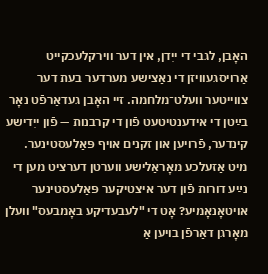האָבן, לגבי די ייִדן, אין דער ווירקלעכקייט אַרויסגעוויזן די נאַצישע מערדער בעת דער צווייטער וועלט־מלחמה. זיי האָבן געדאַרפֿט נאָר בײַטן די אידענטיטעט פֿון די קרבנות — פֿון ייִדישע קינדער, פֿרויען און זקנים אויף פּאַלעסטינער.
מיט אַזעלכע מאָראַלישע ווערטן דערציט מען די נײַע דורות פֿון דער איצטיקער פּאַלעסטינער אויטאָנאָמיע? אָט די "לעבעדיקע באָמבעס" וועלן מאָרגן דאַרפֿן בויען אַ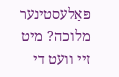פּאַלעסטינער מלוכה? מיט זיי וועט די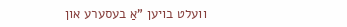וועלט בויען "אַ בעסערע און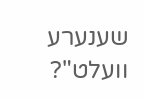שענערע וועלט"?